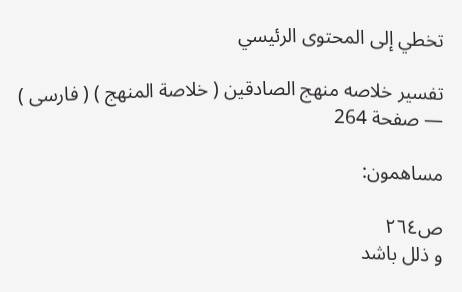تخطي إلى المحتوى الرئيسي

تفسير خلاصه منهج الصادقين ( خلاصة المنهج ) ( فارسى ) — صفحة 264

مساهمون:

ص٢٦٤
و ذلل باشد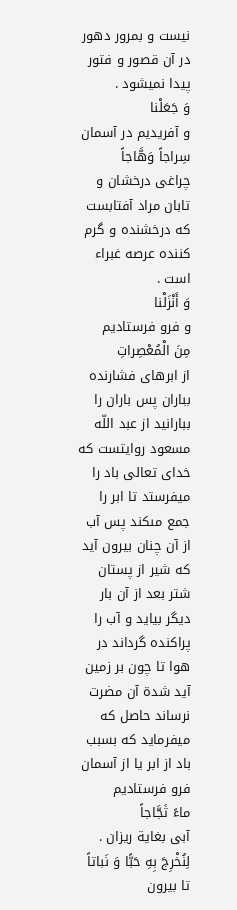نيست و بمرور دهور در آن قصور و فتور پيدا نميشود .
وَ جَعَلْنا
و آفريديم در آسمان
سِراجاً وَهَّاجاً
چراغى درخشان و تابان مراد آفتابست كه درخشنده و گرم كننده عرصه غبراء است .
وَ أَنْزَلْنا
و فرو فرستاديم
مِنَ الْمُعْصِراتِ
از ابرهاى فشارنده بباران پس باران را ببارانيد از عبد اللّه مسعود روايتست كه خداى تعالى باد را ميفرستد تا ابر را جمع مىكند پس آب از آن چنان بيرون آيد كه شير از پستان شتر بعد از آن بار ديگر بيايد و آب را پراكنده گرداند در هوا تا چون بر زمين آيد شدة آن مضرت نرساند حاصل كه ميفرمايد كه بسبب باد از ابر يا از آسمان فرو فرستاديم
ماءً ثَجَّاجاً
آبى بغاية ريزان .
لِنُخْرِجَ بِهِ حَبًّا وَ نَباتاً
تا بيرون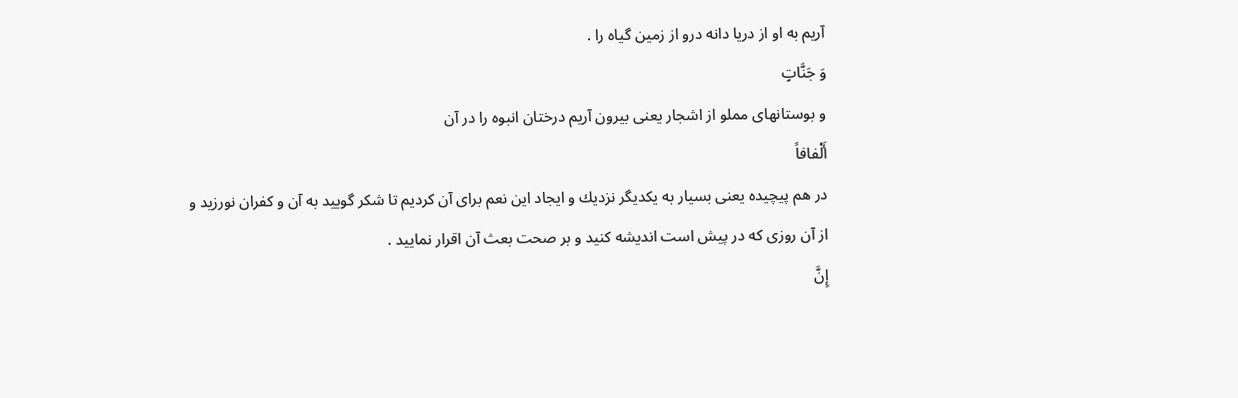آريم به او از دريا دانه درو از زمين گياه را .
وَ جَنَّاتٍ
و بوستانهاى مملو از اشجار يعنى بيرون آريم درختان انبوه را در آن
أَلْفافاً
در هم پيچيده يعنى بسيار به يكديگر نزديك و ايجاد اين نعم براى آن كرديم تا شكر گوييد به آن و كفران نورزيد و از آن روزى كه در پيش است انديشه كنيد و بر صحت بعث آن اقرار نماييد .
إِنَّ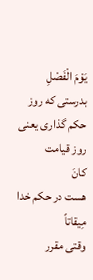يَوْمَ الْفَصْلِ
بدرستى كه روز حكم گذارى يعنى روز قيامت
كانَ
هست در حكم خدا
مِيقاتاً
وقتى مقرر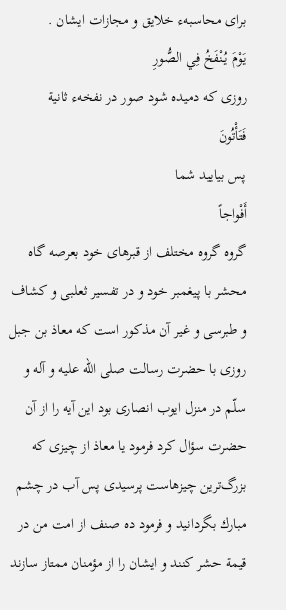براى محاسبهء خلايق و مجازات ايشان .
يَوْمَ يُنْفَخُ فِي الصُّورِ
روزى كه دميده شود صور در نفخهء ثانية
فَتَأْتُونَ
پس بياييد شما
أَفْواجاً
گروه گروه مختلف از قبرهاى خود بعرصه گاه محشر با پيغمبر خود و در تفسير ثعلبى و كشاف و طبرسى و غير آن مذكور است كه معاذ بن جبل روزى با حضرت رسالت صلى اللّه عليه و آله و سلّم در منزل ايوب انصارى بود اين آيه را از آن حضرت سؤال كرد فرمود يا معاذ از چيزى كه بزرگ‌ترين چيزهاست پرسيدى پس آب در چشم مبارك بگردانيد و فرمود ده صنف از امت من در قيمة حشر كنند و ايشان را از مؤمنان ممتاز سازند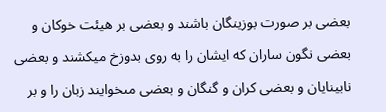بعضى بر صورت بوزينگان باشند و بعضى بر هيئت خوكان و بعضى نگون ساران كه ايشان را به روى بدوزخ ميكشند و بعضى نابينايان و بعضى كران و گنگان و بعضى مىخوايند زبان را و بر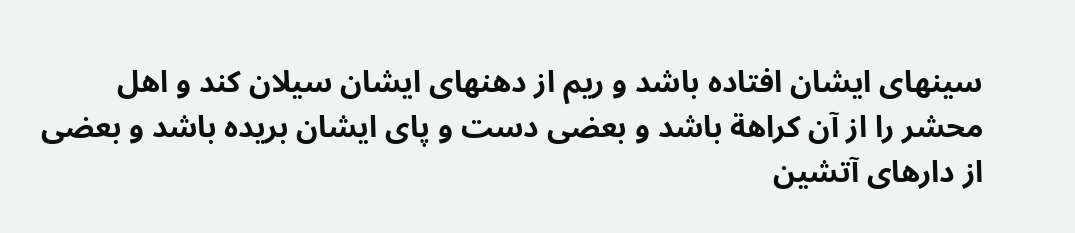سينهاى ايشان افتاده باشد و ريم از دهنهاى ايشان سيلان كند و اهل محشر را از آن كراهة باشد و بعضى دست و پاى ايشان بريده باشد و بعضى از دارهاى آتشين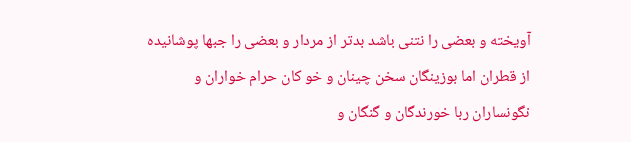آويخته و بعضى را نتنى باشد بدتر از مردار و بعضى را جبها پوشانيده از قطران اما بوزينگان سخن چينان و خو كان حرام خواران و نگونساران ربا خورندگان و گنگان و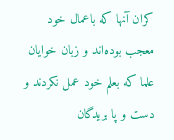كران آنها كه باعمال خود معجب بوده‌اند و زبان خوايان علما كه بعلم خود عمل نكردند و دست و پا بريدگان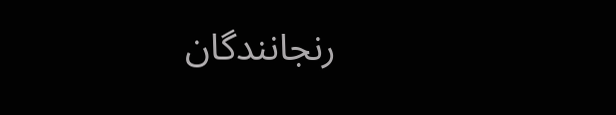رنجانندگان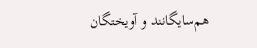هم‌سايگانند و آويختگان